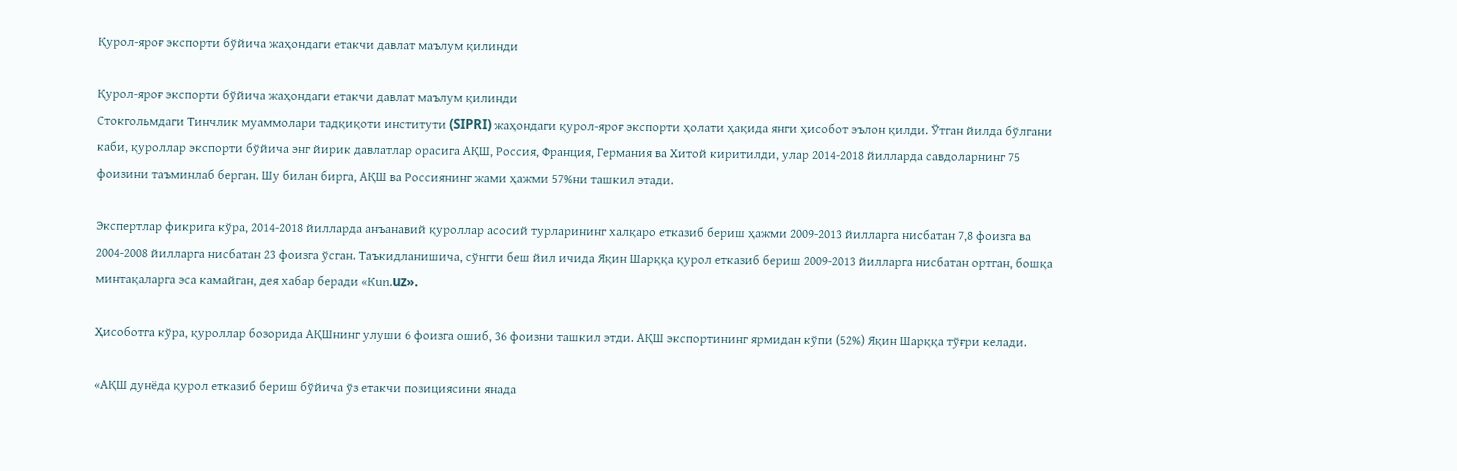Қурол-яроғ экспорти бўйича жаҳондаги етакчи давлат маълум қилинди

Қурол-яроғ экспорти бўйича жаҳондаги етакчи давлат маълум қилинди
Стокгольмдаги Тинчлик муаммолари тадқиқоти институти (SIPRI) жаҳондаги қурол-яроғ экспорти ҳолати ҳақида янги ҳисобот эълон қилди. Ўтган йилда бўлгани каби, қуроллар экспорти бўйича энг йирик давлатлар орасига АҚШ, Россия, Франция, Германия ва Хитой киритилди, улар 2014-2018 йилларда савдоларнинг 75 фоизини таъминлаб берган. Шу билан бирга, АҚШ ва Россиянинг жами ҳажми 57%ни ташкил этади.

Экспертлар фикрига кўра, 2014-2018 йилларда анъанавий қуроллар асосий турларининг халқаро етказиб бериш ҳажми 2009-2013 йилларга нисбатан 7,8 фоизга ва 2004-2008 йилларга нисбатан 23 фоизга ўсган. Таъкидланишича, сўнгги беш йил ичида Яқин Шарққа қурол етказиб бериш 2009-2013 йилларга нисбатан ортган, бошқа минтақаларга эса камайган, дея хабар беради «Кun.uz».

Ҳисоботга кўра, қуроллар бозорида АҚШнинг улуши 6 фоизга ошиб, 36 фоизни ташкил этди. АҚШ экспортининг ярмидан кўпи (52%) Яқин Шарққа тўғри келади.

«АҚШ дунёда қурол етказиб бериш бўйича ўз етакчи позициясини янада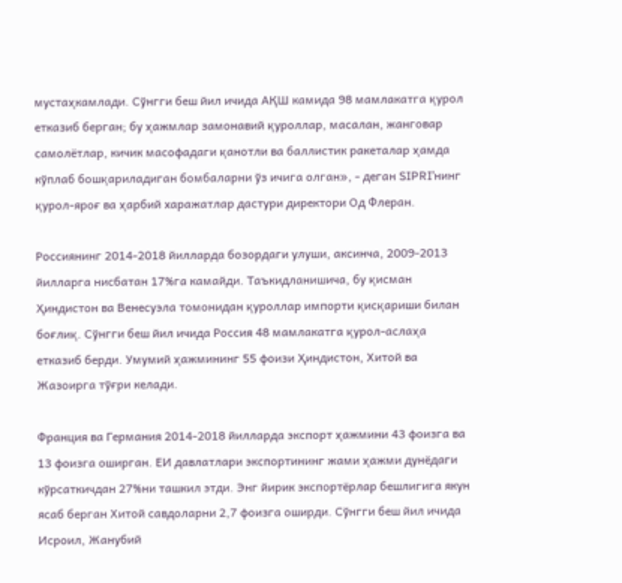мустаҳкамлади. Сўнгги беш йил ичида АҚШ камида 98 мамлакатга қурол етказиб берган; бу ҳажмлар замонавий қуроллар, масалан, жанговар самолётлар, кичик масофадаги қанотли ва баллистик ракеталар ҳамда кўплаб бошқариладиган бомбаларни ўз ичига олган», - деган SIPRI’нинг қурол-яроғ ва ҳарбий харажатлар дастури директори Од Флеран.

Россиянинг 2014-2018 йилларда бозордаги улуши, аксинча, 2009-2013 йилларга нисбатан 17%га камайди. Таъкидланишича, бу қисман Ҳиндистон ва Венесуэла томонидан қуроллар импорти қисқариши билан боғлиқ. Сўнгги беш йил ичида Россия 48 мамлакатга қурол-аслаҳа етказиб берди. Умумий ҳажмининг 55 фоизи Ҳиндистон, Хитой ва Жазоирга тўғри келади.

Франция ва Германия 2014-2018 йилларда экспорт ҳажмини 43 фоизга ва 13 фоизга оширган. ЕИ давлатлари экспортининг жами ҳажми дунёдаги кўрсаткичдан 27%ни ташкил этди. Энг йирик экспортёрлар бешлигига якун ясаб берган Хитой савдоларни 2,7 фоизга оширди. Сўнгги беш йил ичида Исроил, Жанубий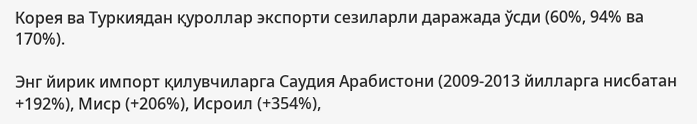Корея ва Туркиядан қуроллар экспорти сезиларли даражада ўсди (60%, 94% ва 170%).

Энг йирик импорт қилувчиларга Саудия Арабистони (2009-2013 йилларга нисбатан +192%), Миср (+206%), Исроил (+354%),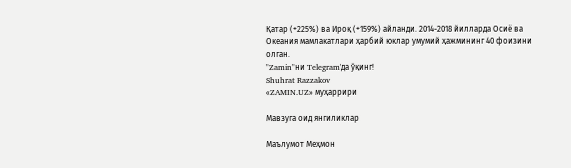Қатар (+225%) ва Ироқ (+159%) айланди. 2014-2018 йилларда Осиё ва Океания мамлакатлари ҳарбий юклар умумий ҳажмининг 40 фоизини олган.
"Zamin"ни Telegram'да ўқинг!
Shuhrat Razzakov
«ZAMIN.UZ» муҳаррири

Мавзуга оид янгиликлар

Маълумот Меҳмон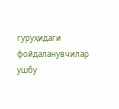гуруҳидаги фойдаланувчилар ушбу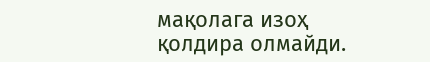мақолага изоҳ қолдира олмайди.